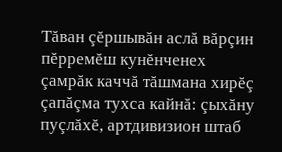Тăван çĕршывăн аслă вăрçин пĕрремĕш кунĕнченех çамрăк каччă тăшмана хирĕç çапăçма тухса кайнă: çыхăну пуçлăхĕ, артдивизион штаб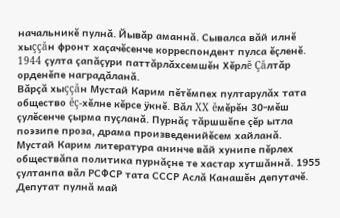начальникĕ пулнă. Йывăр аманнă. Сывалса вăй илнĕ хыççăн фронт хаçачĕсенче корреспондент пулса ĕçленĕ. 1944 çулта çапăçури паттăрлăхсемшĕн Хĕрлĕ Çăлтăр орденĕпе наградăланă.
Вăрçă хыççăн Мустай Карим пĕтĕмпех пултарулăх тата общество ĕç-хĕлне кĕрсе ÿкнĕ. Вăл XX ĕмĕрĕн 30-мĕш çулĕсенче çырма пуçланă. Пурнăç тăршшĕпе çĕр ытла поэзипе проза, драма произведенийĕсем хайланă.
Мустай Карим литература анинче вăй хунипе пĕрлех обществăпа политика пурнăçне те хастар хутшăннă. 1955 çултанпа вăл РСФСР тата СССР Аслă Канашĕн депутачĕ. Депутат пулнă май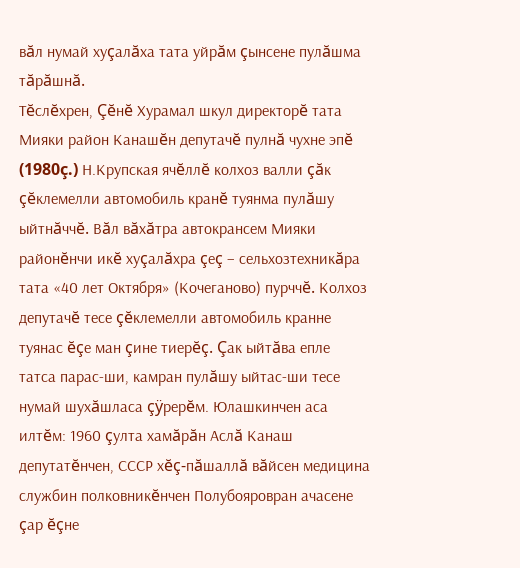вăл нумай хуçалăха тата уйрăм çынсене пулăшма тăрăшнă.
Тĕслĕхрен, Çĕнĕ Хурамал шкул директорĕ тата Мияки район Канашĕн депутачĕ пулнă чухне эпĕ (1980ç.) Н.Крупская ячĕллĕ колхоз валли çăк çĕклемелли автомобиль кранĕ туянма пулăшу ыйтнăччĕ. Вăл вăхăтра автокрансем Мияки районĕнчи икĕ хуçалăхра çеç – сельхозтехникăра тата «40 лет Октября» (Кочеганово) пурччĕ. Колхоз депутачĕ тесе çĕклемелли автомобиль кранне туянас ĕçе ман çине тиерĕç. Çак ыйтăва епле татса парас-ши, камран пулăшу ыйтас-ши тесе нумай шухăшласа çÿрерĕм. Юлашкинчен аса илтĕм: 1960 çулта хамăрăн Аслă Канаш депутатĕнчен, СССР хĕç-пăшаллă вăйсен медицина службин полковникĕнчен Полубояровран ачасене çар ĕçне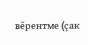вĕрентме (çак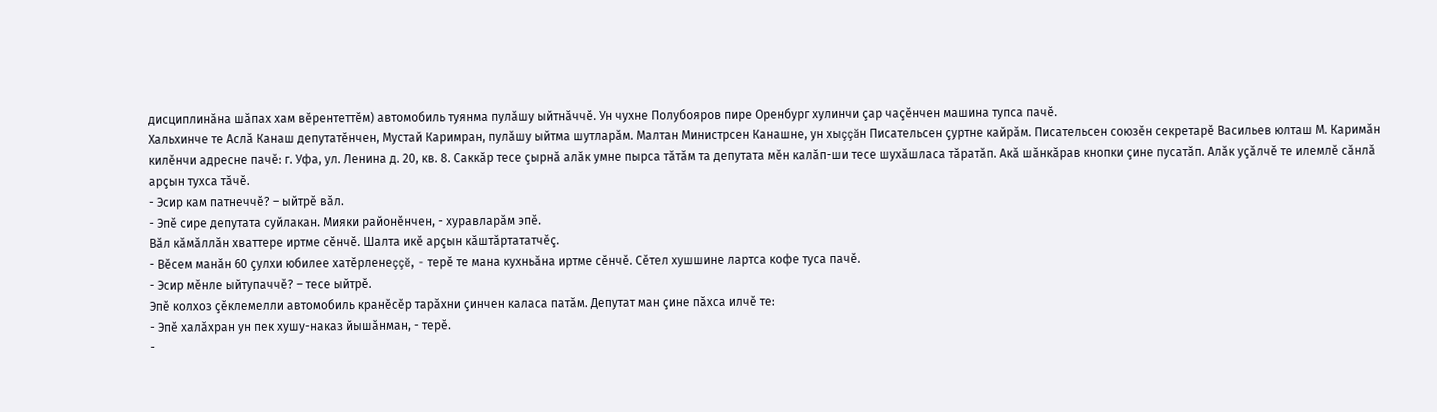дисциплинăна шăпах хам вĕрентеттĕм) автомобиль туянма пулăшу ыйтнăччĕ. Ун чухне Полубояров пире Оренбург хулинчи çар чаçĕнчен машина тупса пачĕ.
Хальхинче те Аслă Канаш депутатĕнчен, Мустай Каримран, пулăшу ыйтма шутларăм. Малтан Министрсен Канашне, ун хыççăн Писательсен çуртне кайрăм. Писательсен союзĕн секретарĕ Васильев юлташ М. Каримăн килĕнчи адресне пачĕ: г. Уфа, ул. Ленина д. 20, кв. 8. Саккăр тесе çырнă алăк умне пырса тăтăм та депутата мĕн калăп-ши тесе шухăшласа тăратăп. Акă шăнкăрав кнопки çине пусатăп. Алăк уçăлчĕ те илемлĕ сăнлă арçын тухса тăчĕ.
- Эсир кам патнеччĕ? – ыйтрĕ вăл.
- Эпĕ сире депутата суйлакан. Мияки районĕнчен, - хуравларăм эпĕ.
Вăл кăмăллăн хваттере иртме сĕнчĕ. Шалта икĕ арçын кăштăртататчĕç.
- Вĕсем манăн 60 çулхи юбилее хатĕрленеççĕ, - терĕ те мана кухньăна иртме сĕнчĕ. Сĕтел хушшине лартса кофе туса пачĕ.
- Эсир мĕнле ыйтупаччĕ? – тесе ыйтрĕ.
Эпĕ колхоз çĕклемелли автомобиль кранĕсĕр тарăхни çинчен каласа патăм. Депутат ман çине пăхса илчĕ те:
- Эпĕ халăхран ун пек хушу-наказ йышăнман, - терĕ.
-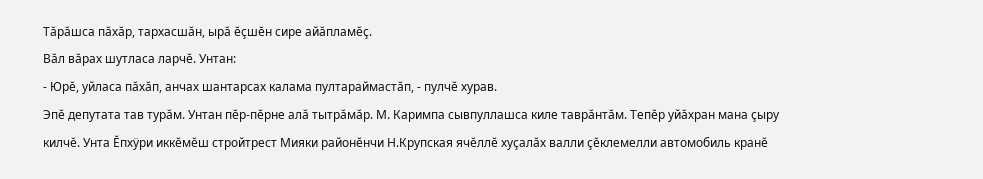Тăрăшса пăхăр, тархасшăн, ырă ĕçшĕн сире айăпламĕç.
Вăл вăрах шутласа ларчĕ. Унтан:
- Юрĕ, уйласа пăхăп, анчах шантарсах калама пултараймастăп, - пулчĕ хурав.
Эпĕ депутата тав турăм. Унтан пĕр-пĕрне алă тытрăмăр. М. Каримпа сывпуллашса киле таврăнтăм. Тепĕр уйăхран мана çыру килчĕ. Унта Ĕпхÿри иккĕмĕш стройтрест Мияки районĕнчи Н.Крупская ячĕллĕ хуçалăх валли çĕклемелли автомобиль кранĕ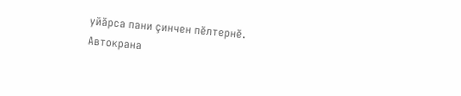уйăрса пани çинчен пĕлтернĕ.
Автокрана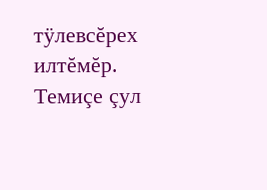тÿлевсĕрех илтĕмĕр. Темиçе çул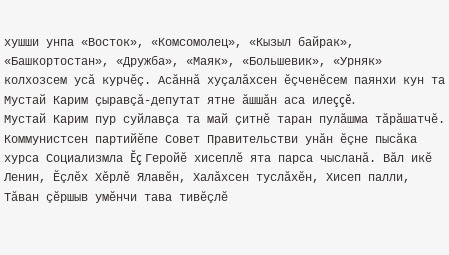хушши унпа «Восток», «Комсомолец», «Кызыл байрак», «Башкортостан», «Дружба», «Маяк», «Большевик», «Урняк» колхозсем усă курчĕç. Асăннă хуçалăхсен ĕçченĕсем паянхи кун та Мустай Карим çыравçă-депутат ятне ăшшăн аса илеççĕ.
Мустай Карим пур суйлавçа та май çитнĕ таран пулăшма тăрăшатчĕ. Коммунистсен партийĕпе Совет Правительстви унăн ĕçне пысăка хурса Социализмла Ĕç Геройĕ хисеплĕ ята парса чысланă. Вăл икĕ Ленин, Ĕçлĕх Хĕрлĕ Ялавĕн, Халăхсен туслăхĕн, Хисеп палли, Тăван çĕршыв умĕнчи тава тивĕçлĕ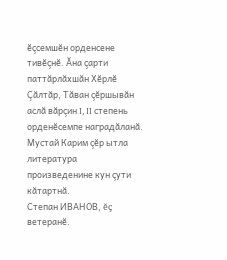ĕçсемшĕн орденсене тивĕçнĕ. Ăна çарти паттăрлăхшăн Хĕрлĕ Çăлтăр, Тăван çĕршывăн аслă вăрçин I, II степень орденĕсемпе наградăланă.
Мустай Карим çĕр ытла литература произведенине кун çути кăтартнă.
Степан ИВАНОВ, ĕç ветеранĕ.